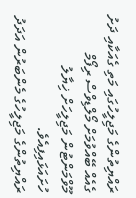ރައްޔިތުންގެ މަޖިލީހުގައި މަތި ގެއަކާއި ދަށު ގެއެއް ބޭއްވުމަށް މޯލްޑިވްސް ރިފޯމް މޫވްމަންޓުން މަޖިލީހަށް ޚިޔާލު ހުށައަޅައިފިއެވެ.
ރައްޔިތުންގެ މަޖިލީހުގެ މެންބަރުން އަދަދު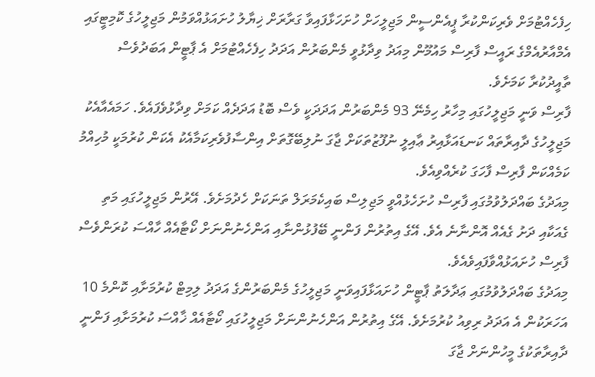ހިފެހެއްޓުމަށް ވެރިކަންކުރާ ޕީއެންސީން މަޖިލީހަށް ހުށަހަޅާފައިވާ ގަރާރަށް ޚިޔާލު ހުށައަޅުއްވަމުން މަޖިލީހުގެ ކޮމިޓީގައި އެމްއާރުއެމްގެ ރައީސް ފާރިސް މައުމޫން މިއަދު ވިދާޅުވީ މެންބަރުން އަދަދު ހިފެހެއްޓުމަށް އެ ޕާޓީން އަބަދުވެސް ތާއީދުކުރާ ކަމަށެވެ.
ފާރިސް ވަނީ މަޖިލީހުގައި މިހާރު ހިމެނޭ 93 މެންބަރުން އަދަދަކީ ވެސް ބޮޑު އަދަދެއް ކަމަށް ވިދާޅުވެފައެވެ. ހަމައެއާއެކު މަޖިލީހުގެ ދާއިރާތައް ކަނޑައަޅާއިރު ޢާއިލީ ނުފޫޒުތަކަށް ޖާގަ ނުލިބޭގޮތަށް އިންސާފުވެރިކަމާއެކު އެކަން ކުރުމަކީ މުހިއްމު ކަމެއްކަން ފާރިސް ފާހަގަ ކުރެއްވިއެވެ.
މިއަދުގެ ބައްދަލުވުމުގައި ފާރިސް ހުށަހެޅުއްވީ މަޖިލިސް ބައިކެމަރަލް ތަނަކަށް ހެދުމަށެވެ. އޭރުން މަޖިލީހުގައި މަތި ގެއަކާއި ދަށު ގެއެއް އޮންނާނެ އެވެ. އޭގެ އިތުރުން ފަންނީ ބޭފުޅުންނާއި އަންހެނުންނަށް ކޯޓާއެއް ހާއްސަ ކުރަންވެސް ފާރިސް ހުށައަޅުއްވާފައިވެއެވެ.
މިއަދުގެ ބައްދަލުވުމުގައި ޢަދާލަތު ޕާޓީން ހުށައަޅާފައިވަނީ މަޖިލީހުގެ މެންބަރުންގެ އަދަދު ލިމިޓް ކުރުމަށާއި ކޮންމެ 10 އަހަރަކުން އެ އަދަދު ރިވިއު ކުރުމަށެވެ. އޭގެ އިތުރުން އަންހެނުންނަށް މަޖިލީހުގައި ކޯޓާއެއް ޚާއްސަ ކުރުމަށާއި ފަންނީ ދާއިރާތަކުގެ މީހުންނަށް ޖާގަ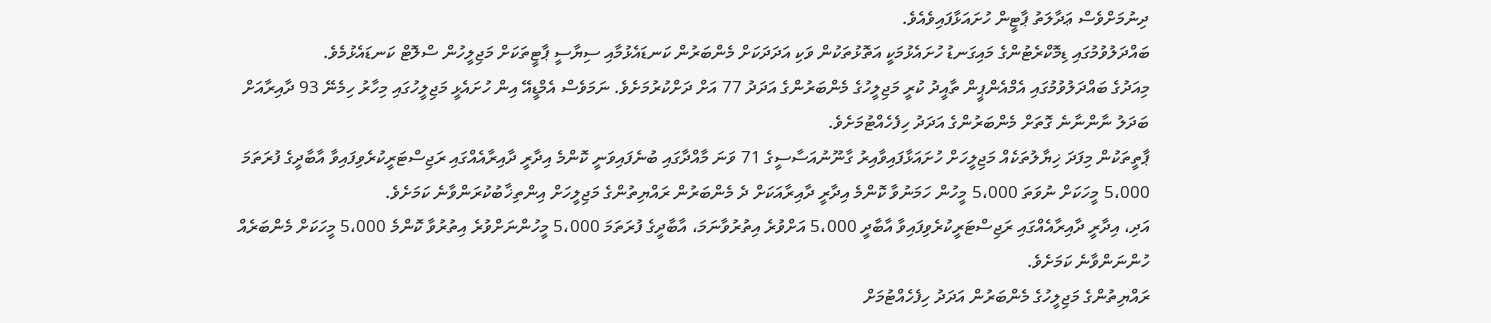ދިނުމަށްވެސް ޢަދާލަތު ޕާޓީން ހުށައަޅާފައިވެއެވެ.
ބައްދަލުވުމުގައި ޑިމޮކްރެޓުންގެ މައިގަނޑު ހުށައެޅުމަކީ އަތޮޅުތަކުން ވަކި އަދަދަކަށް މެންބަރުން ކަނޑައެޅުމާއި ސިޔާސީ ޕާޓީތަކަށް މަޖިލީހުން ސްލޮޓް ކަނޑައެޅުމެވެ.
މިއަދުގެ ބައްދަލުވުމުގައި އެމްއެންޕީން ތާއީދު ކުރީ މަޖިލީހުގެ މެންބަރުންގެ އަދަދު 77 އަށް ދަށްކުރުމަށެވެ. ނަމަވެސް އެމްޑީއޭ އިން ހުށައެޅީ މަޖިލީހުގައި މިހާރު ހިމެނޭ 93 ދާއިރާއަށް ބަދަލު ނާންނާނެ ގޮތަށް މެންބަރުންގެ އަދަދު ހިފެހެއްޓުމަށެވެ.
ޕާތީތަކުން މިފަދަ ޚިޔާލުތަކެއް މަޖިލީހަށް ހުށައަޅާފައިވާއިރު ގާނޫނުއަސާސީގެ 71 ވަނަ މާއްދާގައި ބުނެފައިވަނީ ކޮންމެ އިދާރީ ދާއިރާއެއްގައި ރަޖިސްޓަރީކުރެވިފައިވާ އާބާދީގެ ފުރަތަމަ 5،000 މީހަކަށް ނުވަތަ 5،000 މީހުން ހަމަނުވާ ކޮންމެ އިދާރީ ދާއިރާއަކަށް ދެ މެންބަރުން ރައްޔިތުންގެ މަޖިލީހަށް އިންތިޚާބުކުރަންވާނެ ކަމަށެވެ.
އަދި، އިދާރީ ދާއިރާއެއްގައި ރަޖިސްޓަރީކުރެވިފައިވާ އާބާދީ 5،000 އަށްވުރެ އިތުރުވާނަމަ، އާބާދީގެ ފުރަތަމަ 5،000 މީހުންނަށްވުރެ އިތުރުވާ ކޮންމެ 5،000 މީހަކަށް މެންބަރެއް ހުންނަންވާނެ ކަމަށެވެ.
ރައްޔިތުންގެ މަޖިލީހުގެ މެންބަރުން އަދަދު ހިފެހެއްޓުމަށް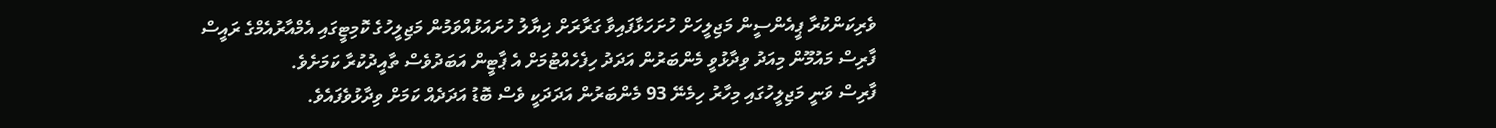ވެރިކަންކުރާ ޕީއެންސީން މަޖިލީހަށް ހުށަހަޅާފައިވާ ގަރާރަށް ޚިޔާލު ހުށައަޅުއްވަމުން މަޖިލީހުގެ ކޮމިޓީގައި އެމްއާރުއެމްގެ ރައީސް ފާރިސް މައުމޫން މިއަދު ވިދާޅުވީ މެންބަރުން އަދަދު ހިފެހެއްޓުމަށް އެ ޕާޓީން އަބަދުވެސް ތާއީދުކުރާ ކަމަށެވެ.
ފާރިސް ވަނީ މަޖިލީހުގައި މިހާރު ހިމެނޭ 93 މެންބަރުން އަދަދަކީ ވެސް ބޮޑު އަދަދެއް ކަމަށް ވިދާޅުވެފައެވެ.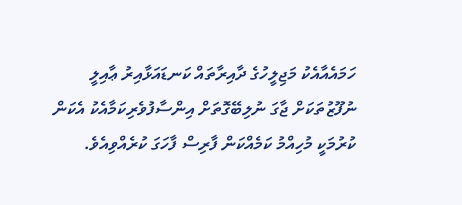ހަމައެއާއެކު މަޖިލީހުގެ ދާއިރާތައް ކަނޑައަޅާއިރު ޢާއިލީ ނުފޫޒުތަކަށް ޖާގަ ނުލިބޭގޮތަށް އިންސާފުވެރިކަމާއެކު އެކަން ކުރުމަކީ މުހިއްމު ކަމެއްކަން ފާރިސް ފާހަގަ ކުރެއްވިއެވެ.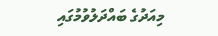މިއަދުގެ ބައްދަލުވުމުގައި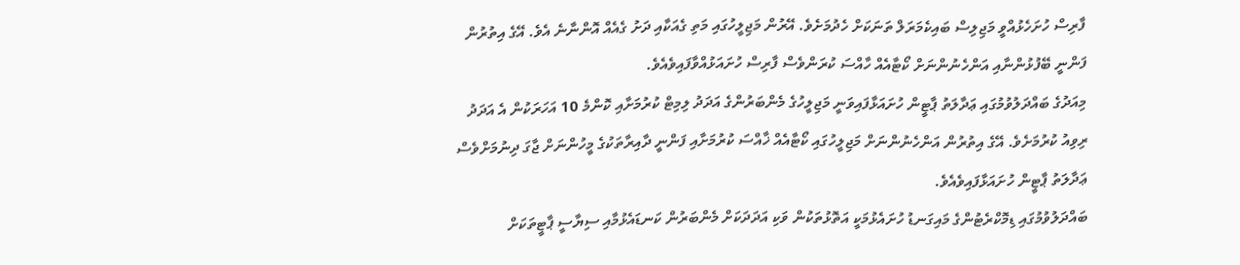ފާރިސް ހުށަހެޅުއްވީ މަޖިލިސް ބައިކެމަރަލް ތަނަކަށް ހެދުމަށެވެ. އޭރުން މަޖިލީހުގައި މަތި ގެއަކާއި ދަށު ގެއެއް އޮންނާނެ އެވެ. އޭގެ އިތުރުން ފަންނީ ބޭފުޅުންނާއި އަންހެނުންނަށް ކޯޓާއެއް ހާއްސަ ކުރަންވެސް ފާރިސް ހުށައަޅުއްވާފައިވެއެވެ.
މިއަދުގެ ބައްދަލުވުމުގައި ޢަދާލަތު ޕާޓީން ހުށައަޅާފައިވަނީ މަޖިލީހުގެ މެންބަރުންގެ އަދަދު ލިމިޓް ކުރުމަށާއި ކޮންމެ 10 އަހަރަކުން އެ އަދަދު ރިވިއު ކުރުމަށެވެ. އޭގެ އިތުރުން އަންހެނުންނަށް މަޖިލީހުގައި ކޯޓާއެއް ޚާއްސަ ކުރުމަށާއި ފަންނީ ދާއިރާތަކުގެ މީހުންނަށް ޖާގަ ދިނުމަށްވެސް ޢަދާލަތު ޕާޓީން ހުށައަޅާފައިވެއެވެ.
ބައްދަލުވުމުގައި ޑިމޮކްރެޓުންގެ މައިގަނޑު ހުށައެޅުމަކީ އަތޮޅުތަކުން ވަކި އަދަދަކަށް މެންބަރުން ކަނޑައެޅުމާއި ސިޔާސީ ޕާޓީތަކަށް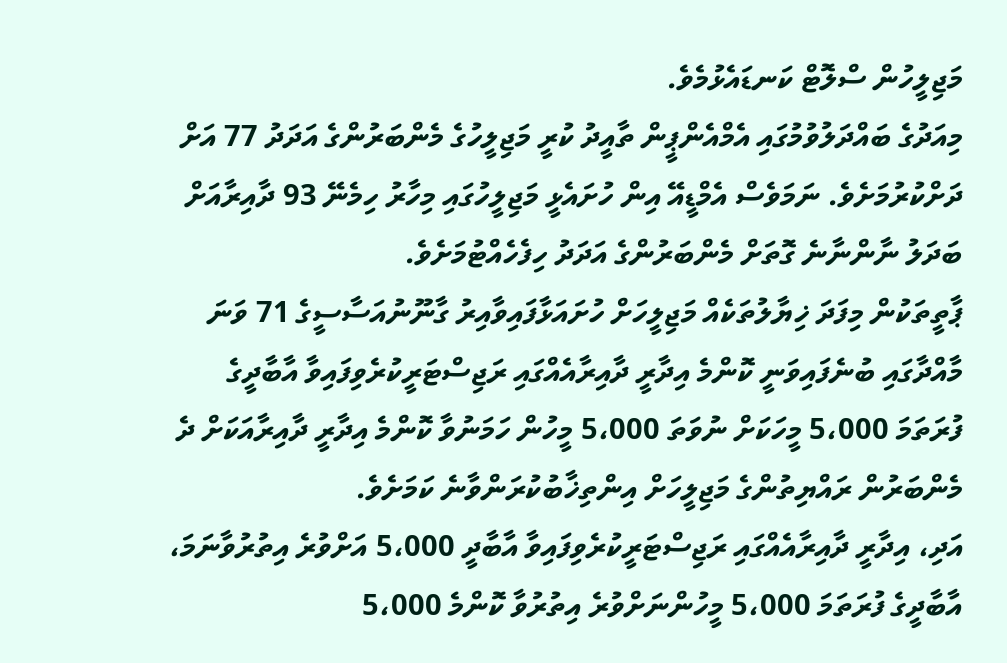މަޖިލީހުން ސްލޮޓް ކަނޑައެޅުމެވެ.
މިއަދުގެ ބައްދަލުވުމުގައި އެމްއެންޕީން ތާއީދު ކުރީ މަޖިލީހުގެ މެންބަރުންގެ އަދަދު 77 އަށް ދަށްކުރުމަށެވެ. ނަމަވެސް އެމްޑީއޭ އިން ހުށައެޅީ މަޖިލީހުގައި މިހާރު ހިމެނޭ 93 ދާއިރާއަށް ބަދަލު ނާންނާނެ ގޮތަށް މެންބަރުންގެ އަދަދު ހިފެހެއްޓުމަށެވެ.
ޕާތީތަކުން މިފަދަ ޚިޔާލުތަކެއް މަޖިލީހަށް ހުށައަޅާފައިވާއިރު ގާނޫނުއަސާސީގެ 71 ވަނަ މާއްދާގައި ބުނެފައިވަނީ ކޮންމެ އިދާރީ ދާއިރާއެއްގައި ރަޖިސްޓަރީކުރެވިފައިވާ އާބާދީގެ ފުރަތަމަ 5،000 މީހަކަށް ނުވަތަ 5،000 މީހުން ހަމަނުވާ ކޮންމެ އިދާރީ ދާއިރާއަކަށް ދެ މެންބަރުން ރައްޔިތުންގެ މަޖިލީހަށް އިންތިޚާބުކުރަންވާނެ ކަމަށެވެ.
އަދި، އިދާރީ ދާއިރާއެއްގައި ރަޖިސްޓަރީކުރެވިފައިވާ އާބާދީ 5،000 އަށްވުރެ އިތުރުވާނަމަ، އާބާދީގެ ފުރަތަމަ 5،000 މީހުންނަށްވުރެ އިތުރުވާ ކޮންމެ 5،000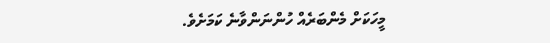މީހަކަށް މެންބަރެއް ހުންނަންވާނެ ކަމަށެވެ.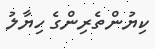ކިޔުންތެރިންގެ ހިޔާލު